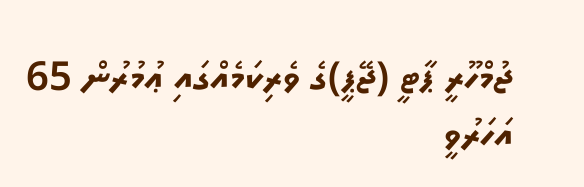ޖުމްހޫރީ ޕާޓީ (ޖޭޕީ)ގެ ވެރިކަމެއްގައި ޢުމުރުން 65 އަހަރުވީ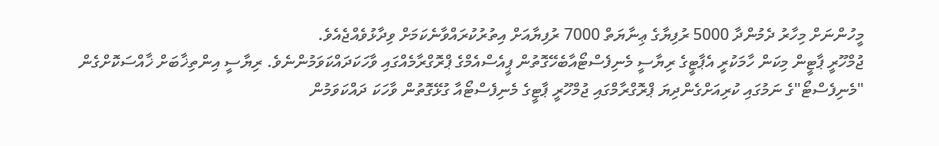މީހުންނަށް މިހާރު ދެމުންދާ 5000 ރުފިޔާގެ ޢިނާޔަތް 7000 ރުފިޔާއަށް އިތުރުކުރައްވާނެކަމަށް ވިދާޅުވެއްޖެއެވެ.
ޖުމްހޫރީ ޕާޓީން މިކަން ހާމަކުރީ އެޕާޓީގެ ރިޔާސީ މެނިފެސްޓޯއާބެހޭގޮތުން ޕީއެސްއެމްގެ ޕްރޮގްރާމެއްގައި ވާހަކަދައްކަވަމުންނެވެ. ރިޔާސީ އިންތިޚާބަށް ޚާއްސަކޮށްގެން "މެނިފެސްޓޯ"ގެ ނަމުގައި ކުރިއަށްގެންދިޔަ ޕްރޮގްރާމްގައި ޖުމްހޫރީ ޕާޓީގެ މެނިފެސްޓޯއާ ގުޅޭގޮތުން ވާހަކަ ދައްކަވަމުން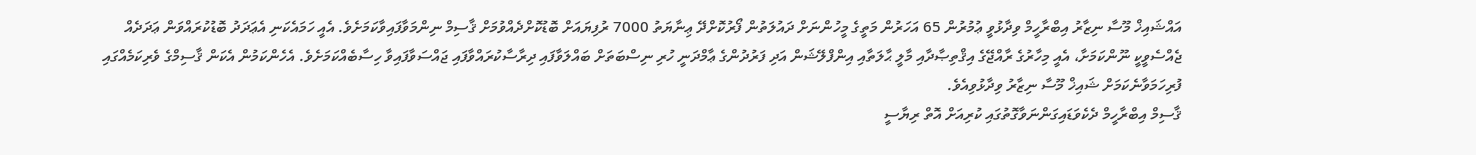އައްޝައިޚް މޫސާ ނިޒާރު އިބްރާހީމް ވިދާޅުވީ ޢުމުރުން 65 އަހަރުން މަތީގެ މީހުންނަށް ދައުލަތުން ފޯރުކޮށްދޭ ޢިނާޔަތު 7000 ރުފިޔައަށް ބޮޑުކޮށްދެއްވުމަށް ޤާސިމް ނިންމަވާފައިވާކަމަށެވެ. އެއީ ހަމައެކަނި އެޢަދަދު ބޮޑުކުރައްވަން ޢަދަދެއް ޖެއްސެވީކީ ނޫންކަމަށާ، އެއީ މިހާރުގެ ރާއްޖޭގެ އިޤްތިޞާދާއި މާލީ ޙާލަތާއި އިންފްލޭޝަން އަދި ފަރުދުންގެ ޢާމްދަނީ ހުރި ނިސްބަތަށް ބައްލަވާފައި ދިރާސާކުރައްވާފައި ޖައްސަވާފައިވާ ހިސާބެއްކަމަށެވެ. އެހެންކަމުން އެކަން ޤާސިމްގެ ވެރިކަމެއްގައި ފުރިހަމަވާނެކަމަށް ޝައިޚް މޫސާ ނިޒާރު ވިދާޅުވިއެވެ.
ޤާސިމް އިބްރާހީމް ދެކެވަޑައިގަންނަވާގޮތުގައި ކުރިއަށް އޮތް ރިޔާސީ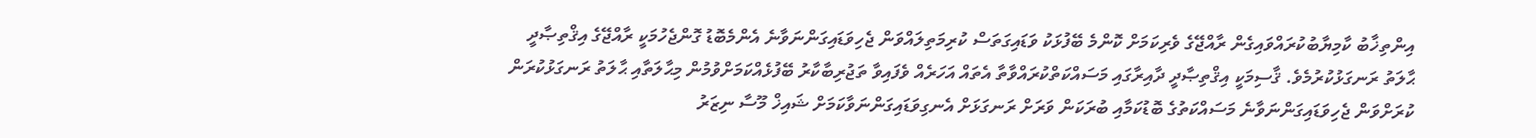އިންތިޚާބު ކާމިޔާބުކުރައްވައިގެން ރާއްޖޭގެ ވެރިކަމަށް ކޮންމެ ބޭފުޅަކު ވަޑައިގަތަސް ކުރިމަތިލައްވަން ޖެހިވަޑައިގަންނަވާނެ އެންމެބޮޑު ގޮންޖެހުމަކީ ރާއްޖޭގެ އިޤްތިޞާދީ ޙާލަތު ރަނގަޅުކުރުމެވެ. ޤާސިމަކީ އިޤްތިޞާދީ ދާއިރާގައި މަސައްކަތްކުރައްވާތާ އެތައް އަހަރެއް ވެފައިވާ ތަޖުރިބާކާރު ބޭފުޅެއްކަމަށްވުމުން މިޙާލަތާއި ޙާލަތު ރަނގަޅުކުރަން ކުރަށްވަން ޖެހިވަޑައިގަންނަވާނެ މަސައްކަތުގެ ބޮޑުކަމާއި ބުރަކަން ވަރަށް ރަނގަޅަށް އެނގިވަޑައިގަންނަވާކަމަށް ޝައިޚް މޫސާ ނިޒަރު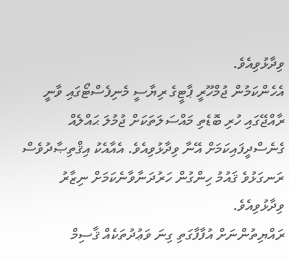ވިދާޅުވިއެވެ.
އެހެންކަމުން ޖުމްހޫރީ ޕާޓީގެ ރިޔާސީ މެނިފެސްޓޯގައި ވާނީ ރާއްޖޭގައި ހުރި ބޮޑެތި މައްސަލަތަކަށް ޖުމުލަ ޙައްލެއް ގެނެސްދީފައިކަމަށް އޭނާ ވިދާޅުވިއެވެ. އެއާއެކު އިޤްތިޞާދުވެސް ރަނގަޅުވެ ޤައުމު ހިންގުން ހަރުދަނާވާނެކަމަށް ނިޒާރު ވިދާޅުވިއެވެ.
ރައްޔިތުންނަށް އުފާފާގަތި ގިނަ ވަޢުދުތަކެއް ޤާސިމް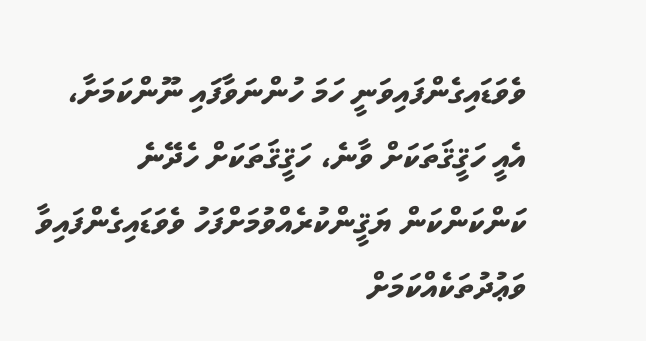ވެވަޑައިގެންފައިވަނީ ހަމަ ހުންނަވާފައި ނޫންކަމަށާ، އެއީ ހަޤީޤަތަކަށް ވާނެ، ހަޤީޤަތަކަށް ހެދޭނެ ކަންކަންކަން ޔަޤީންކުރެއްވުމަށްފަހު ވެވަޑައިގެންފައިވާ ވަޢުދުތަކެއްކަމަށް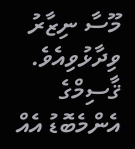މޫސާ ނިޒާރު ވިދާޅުވިއެވެ. ޤާސިމްގެ އެންމެބޮޑު އެއް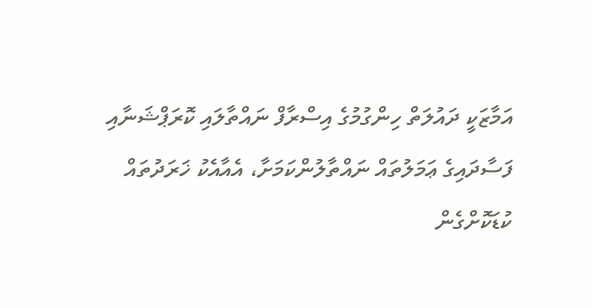އަމާޒަކީ ދައުލަތް ހިންގުމުގެ އިސްރާފް ނައްތާލައި ކޮރަޕްޝަނާއި ފަސާދައިގެ ޢަމަލުތައް ނައްތާލުންކަމަށާ، އެއާއެކު ޚަރަދުތައް ކުޑަކޮށްގެން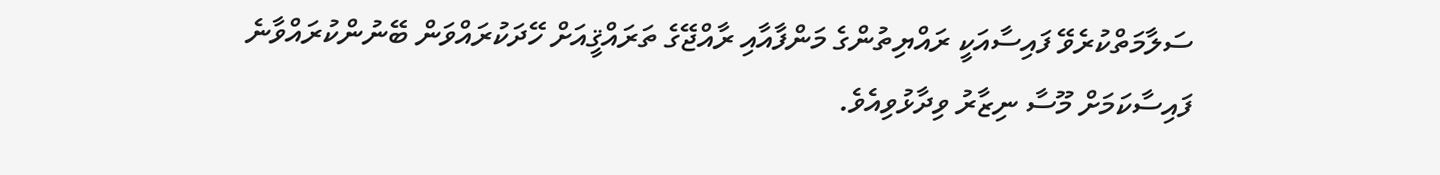ސަލާމަތްކުރެވޭ ފައިސާއަކީ ރައްޔިތުންގެ މަންފާއާއި ރާއްޖޭގެ ތަރައްޤީއަށް ހޭދަކުރައްވަން ބޭނުންކުރައްވާނެ ފައިސާކަމަށް މޫސާ ނިޒާރު ވިދާޅުވިއެވެ.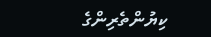ކިޔުންތެރިންގެ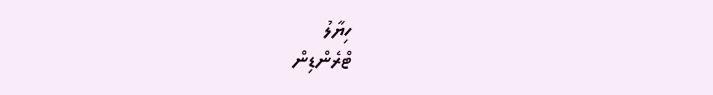ހިޔާލު
ޓްރެންޑިން